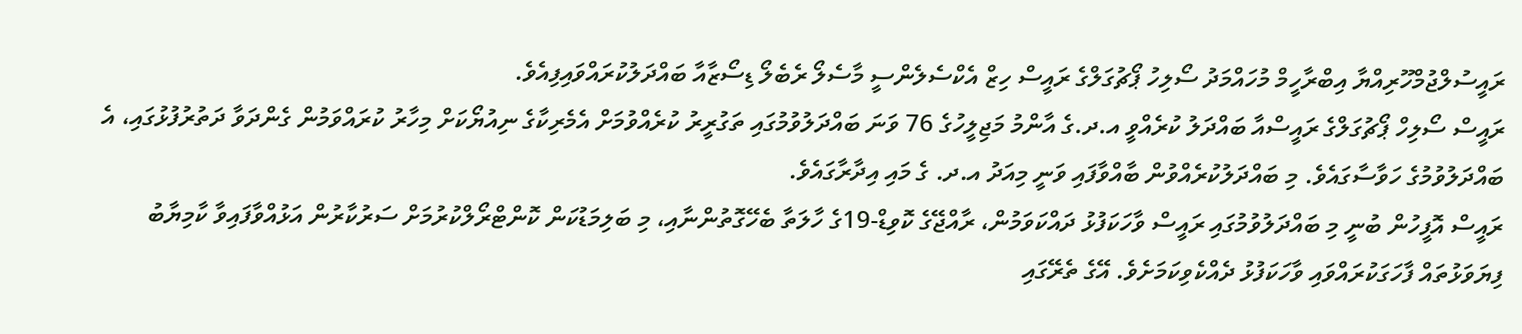ރައީސުލްޖުމްހޫރިއްޔާ އިބްރާހީމް މުހައްމަދު ސޯލިހު ޕޯޗުގަލްގެ ރައީސް ހިޒް އެކްސެލެންސީ މާސެލޯ ރެބެލޯ ޑިސޯޒާއާ ބައްދަލުކުރައްވައިފިއެވެ.
ރައީސް ސޯލިހް ޕޯޗުގަލްގެ ރައީސްއާ ބައްދަލު ކުރެއްވީ އ.ދ.ގެ އާންމު މަޖިލީހުގެ 76 ވަނަ ބައްދަލުވުމުގައި ތަގުރީރު ކުރެއްވުމަށް އެމެރިކާގެ ނިއުޔޯކަށް މިހާރު ކުރައްވަމުން ގެންދަވާ ދަތުރުފުޅުގައި، އެ ބައްދަލުވުމުގެ ހަވާސާގައެވެ. މި ބައްދަލުކުރެއްވުން ބާއްވާފައި ވަނީ މިއަދު އ.ދ. ގެ މައި އިދާރާގައެވެ.
ރައީސް އޮފީހުން ބުނީ މި ބައްދަލުވުމުގައި ރައީސް ވާހަކަފުޅު ދައްކަވަމުން، ރާއްޖޭގެ ކޮވިޑް-19ގެ ހާލަތާ ބެހޭގޮތުންނާއި، މި ބަލިމަޑުކަން ކޮންޓްރޯލްކުރުމަށް ސަރުކާރުން އަޅުއްވާފައިވާ ކާމިޔާބު ފިޔަވަޅުތައް ފާހަގަކުރައްވައި ވާހަކަފުޅު ދެއްކެވިކަމަށެވެ. އޭގެ ތެރޭގައި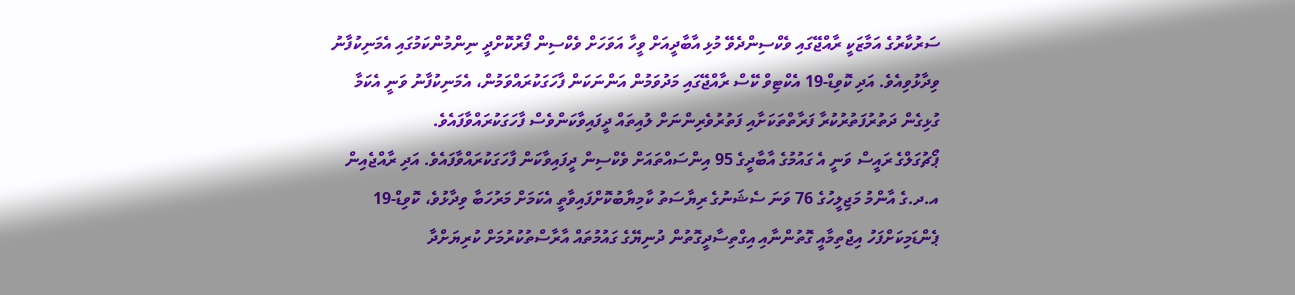ސަރުކާރުގެ އަމާޒަކީ ރާއްޖޭގައި ވެކްސިންދެވޭ މުޅި އާބާދީއަށް ވީހާ އަވަހަށް ވެކްސިން ފޯރުކޮށްދީ ނިންމުންކަމުގައި އެމަނިކުފާނު ވިދާޅުވިއެވެ. އަދި ކޮވިޑް-19 އެކްޓިވް ކޭސް ރާއްޖޭގައި މަދުވަމުން އަންނަކަން ފާހަގަކުރައްވަމުން، އެމަނިކުފާނު ވަނީ އެކަމާ ގުޅިގެން ދަތުރުފަތުރުކުރާ ފަރާތްތަކަށާއި ފަތުރުވެރިންނަށް ލުއިތައް ދީފައިވާކަންވެސް ފާހަގަކުރައްވާފައެވެ.
ޕޯޗުގަލްގެ ރައީސް ވަނީ އެ ގައުމުގެ އާބާދީގެ 95 އިންސައްތައަށް ވެކްސިން ދީފައިވާކަން ފާހަގަކުރައްވާފައެވެ. އަދި ރާއްޖެއިން އ.ދ.ގެ އާންމު މަޖިލީހުގެ 76 ވަނަ ސެޝަނުގެ ރިޔާސަތު ކާމިޔާބުކޮށްފައިވާތީ އެކަމަށް މަރުހަބާ ވިދާޅުވެ، ކޮވިޑް-19 ޕެންޑަމިކަށްފަހު އިޖްތިމާއީ ގޮތުންނާއި އިގްތިސާދީގޮތުން ދުނިޔޭގެ ގައުމުތައް އާރާސްތުކުރުމަށް ކުރިޔަށްދާ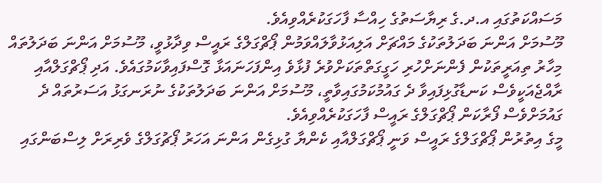މަސައްކަތުގައި އ.ދ.ގެ ރިޔާސަތުގެ ހިއްސާ ފާހަގަކުރެއްވިއެވެ.
މޫސުމަށް އަންނަ ބަދަލުތަކުގެ މައްޗަށް އަލިއަޅުވާލައްވަމުން ޕޯޗްގަލްގެ ރައީސް ވިދާޅުވީ، މޫސުމަށް އަންނަ ބަދަލުތައް މިހާރު ތިއަރީތަކުން ފެންނަށްހުރި ހަގީގަތްތަކަށްވުރެ ފުޅާވެ އިންފަހަނައަޅާ ގޮސްފައިވާކަމުގައެވެ. އަދި ޕޯޗްގަލްއާއި ރާއްޖެއަކީވެސް ކަނޑާގުޅިފައިވާ ދެ ގައުމުކަމުގައިވާތީ، މޫސުމަށް އަންނަ ބަދަލުތަކުގެ ނުރަނގަޅު އަސަރުތައް ދެ ގައުމަށްވެސް ފޯރާކަން ޕޯޗްގަލްގެ ރައީސް ފާހަގަކުރެއްވިއެވެ.
މީގެ އިތުރުން ޕޯޗްގަލްގެ ރައީސް ވަނީ ޕޯޗްގަލްއާއި ކެންޔާ ގުޅިގެން އަންނަ އަހަރު ޕޯޗުގަލްގެ ވެރިރަށް ލިސްބަންގައި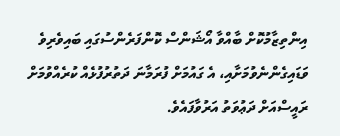އިންތިޒާމުކޮށް ބާއްވާ އޯޝަންސް ކޮންފަރެންސުގައި ބައިވެރިވެ ވަޑައިގެންނެވުމަށާއި، އެ ގައުމަށް ފުރަމާނަ ދަތުރުފުޅެއް ކުރެއްވުމަށް ރައީސްއަށް ދަޢުވަތު އަރުވާފައެވެ.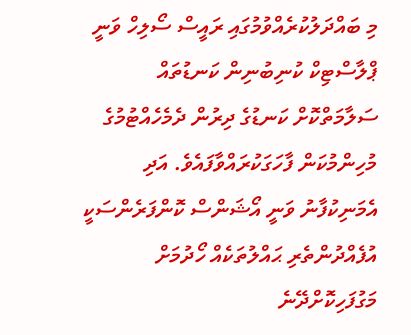މި ބައްދަލުކުރެއްވުމުގައި ރައީސް ސޯލިހް ވަނީ ޕްލާސްޓިކް ކުނިބުނިން ކަނޑުތައް ސަލާމަތްކޮށް ކަނޑުގެ ދިރުން ދެމެހެއްޓުމުގެ މުހިންމުކަން ފާހަގަކުރައްވާފައެވެ. އަދި އެމަނިކުފާނު ވަނީ އޯޝަންސް ކޮންފަރެންސަކީ އުފެއްދުންތެރި ޙައްލުތަކެއް ހޯދުމަށް މަގުފަހިކޮށްދޭނެ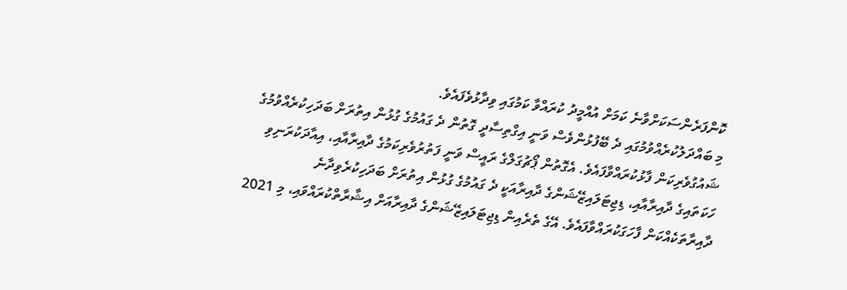ކޮންފަރެންސަކަށްވާނެ ކަމަށް އުއްމީދު ކުރައްވާ ކަމުގައި ވިދާޅުވެފައެވެ.
މި ބައްދަލުކުރެއްވުމުގައި ދެ ބޭފުޅުންވެސް ވަނީ އިގްތިސާދީ ގޮތުން ދެ ގައުމުގެ ގުޅުން އިތުރަށް ބަދަހިކުރެއްވުމުގެ ޝައުގުވެރިކަން ފާޅުކުރައްވާފައެވެ. އެގޮތުން ޕޯޗުގަލްގެ ރައީސް ވަނީ ފަތުރުވެރިކަމުގެ ދާއިރާއާއި، އިއާދަކުރަނިވި ހަކަތައިގެ ދާއިރާއާއި، ޑިޖިޓަލައިޒޭޝަންގެ ދާއިރާއަކީ ދެ ގައުމުގެ ގުޅުން އިތުރަށް ބަދަހިކުރެވިދާނެ ދާއިރާތަކެއްކަން ފާހަގަކުރައްވާފައެވެ. އޭގެ ތެރެއިން ޑިޖިޓަލައިޒޭޝަންގެ ދާއިރާއަށް އިޝާރާތްކުރައްވައި، މި 2021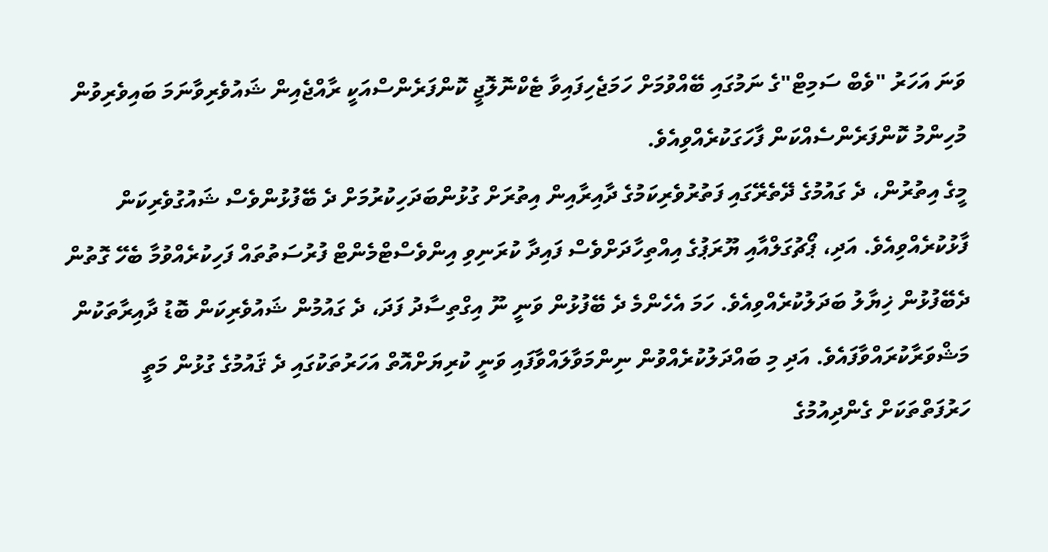ވަނަ އަހަރު "ވެބް ސަމިޓް"ގެ ނަމުގައި ބޭއްވުމަށް ހަމަޖެހިފައިވާ ޓެކްނޮލޮޖީ ކޮންފަރެންސްއަކީ ރާއްޖެއިން ޝައުވެރިވާނަމަ ބައިވެރިވުން މުހިންމު ކޮންފަރެންސެއްކަން ފާހަގަކުރެއްވިއެވެ.
މީގެ އިތުރުން، ދެ ގައުމުގެ ދޭތެރޭގައި ފަތުރުވެރިކަމުގެ ދާއިރާއިން އިތުރަށް ގުޅުންބަދަހިކުރުމަށް ދެ ބޭފުޅުންވެސް ޝައުގުވެރިކަން ފާޅުކުރެއްވިއެވެ. އަދި، ޕޯޗުގަލްއާއި ޔޫރަޕުގެ އިއްތިހާދަށްވެސް ފައިދާ ކުރަނިވި އިންވެސްޓްމެންޓް ފުރުސަތުތައް ފަހިކުރެއްވުމާ ބެހޭ ގޮތުން ދެބޭފުޅުން ޚިޔާލު ބަދަލުކުރެއްވިއެވެ. ހަމަ އެހެންމެ ދެ ބޭފުޅުން ވަނީ ނޫ އިގްތިސާދު ފަދަ، ދެ ގައުމުން ޝައުވެރިކަން ބޮޑު ދާއިރާތަކުން މަޝްވަރާކުރައްވާފައެވެ. އަދި މި ބައްދަލުކުރެއްވުން ނިންމަވާލައްވާފައި ވަނީ ކުރިޔަށްއޮތް އަހަރުތަކުގައި ދެ ޤައުމުގެ ގުޅުން މަތީ ހަރުފަތްތަކަށް ގެންދިއުމުގެ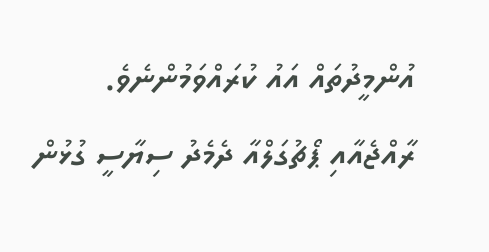އުންމީދުތައް އައު ކުރައްވަމުންނެވެ.
ރާއްޖެއާއި ޕޯޗުގަލްއާ ދެމެދު ސިޔާސީ ގުޅުން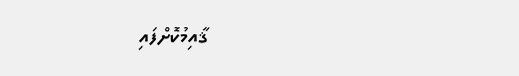ޤާއިމުކޮށްފައި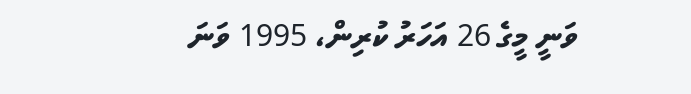ވަނީ މީގެ 26 އަހަރު ކުރިން، 1995 ވަނަ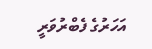އަހަރުގެ ފެބްރުވަރީ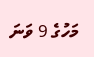މަހުގެ 9 ވަނަ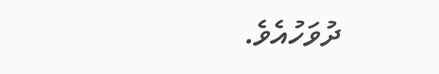ދުވަހުއެވެ.